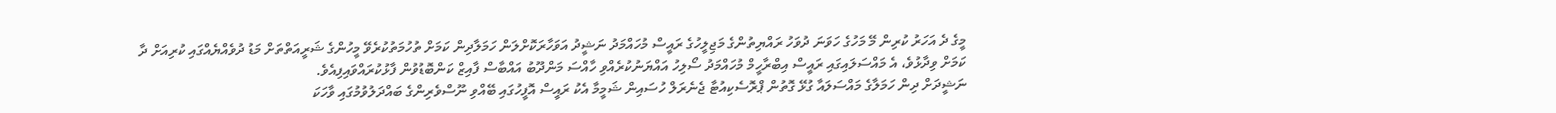މީގެ ދެ އަހަރު ކުރިން މޭ މަހުގެ ހަވަނަ ދުވަހު ރައްޔިތުންގެ މަޖިލީހުގެ ރައީސް މުހައްމަދު ނަޝީދު އަވަހާރަކޮށްލަން ހަމަލާދިން ކަމަށް ތުހުމަތުކުރެވޭ މީހުންގެ ޝަރީއަތްތަށް މަޑު ދުވެއްޔެއްގައި ކުރިއަށް ދާ ކަމަށް ވިދާޅުވެ، އެ މައްސަލައިގައި ރައީސް އިބްރާހީމް މުހައްމަދު ސޯލިހު އައްޔަނުކުރެއްވި ހާއްސަ މަންދޫބު އައްބާސް ފާއިޒް ކަންބޮޑުވުން ފާޅުކުރައްވައިފިއެވެ.
ނަޝީދަށް ދިން ހަމަލާގެ މައްސަލައާ ގުޅޭ ގޮތުން ޕްރޮސެކިއުޓާ ޖެނެރަލް ހުސައިން ޝަމީމާ އެކު ރައީސް އޮފީހުގައި ބޭއްވި ނޫސްވެރިންގެ ބައްދަލުވުމުގައި ވާހަކަ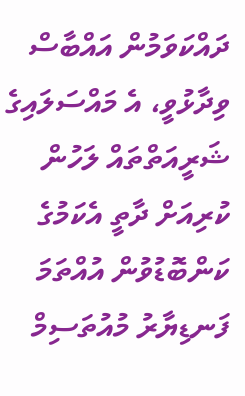ދައްކަވަމުން އައްބާސް ވިދާޅުވީ، އެ މައްސަލައިގެ ޝަރީއަތްތައް ލަހުން ކުރިއަށް ދާތީ އެކަމުގެ ކަންބޮޑުވުން އުއްތަމަ ފަނޑިޔާރު މުއުތަސިމް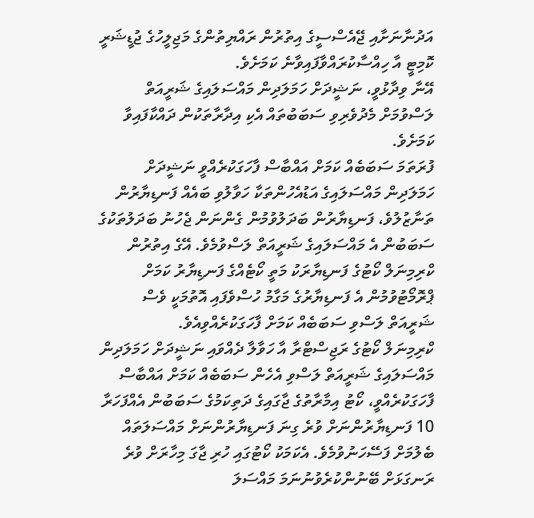އަދުނާނަށާއި ޖޭއެސްސީގެ އިތުރުން ރައްޔިތުންގެ މަޖިލީހުގެ ޖުޑީޝަރީ ކޮމިޓީ އާ ހިއްސާކުރައްވާފައިވާނެ ކަމަށެވެ.
އޭނާ ވިދާޅުވީ، ނަޝީދަށް ހަމަލަދިން މައްސަލައިގެ ޝަރީއަތް ލަސްވުމަށް މެދުވެރިވި ސަބަބުތައް އެކި އިދާރާތަކުން ދައްކާފައިވާ ކަމަށެވެ.
ފުރަތަމަ ސަބަބެއް ކަމަށް އައްބާސް ފާހަގަކުރެއްވީ ނަޝީދަށް ހަމަލަދިން މައްސަލައިގެ އަޑުއެހުންތަކާ ހަވާލުވި ބައެއް ފަނޑިޔާރުން ތަނާޒުލުވެ، ފަނޑިޔާރުން ބަދަލުވުމުން ގެންނަން ޖެހުނު ބަދަލުތަކުގެ ސަބަބުން އެ މައްސަލައިގެ ޝަރީއަތް ލަސްވުމެވެ. އޭގެ އިތުރުން ކްރިމިނަލް ކޯޓުގެ ފަނޑިޔާރަކު މަތީ ކޯޓެއްގެ ފަނޑިޔާރު ކަމަށް ޕްރޮމޯޓުވުމުން އެ ފަނޑިޔާރުގެ މަގާމު ހުސްވެފައި އޮތުމަކީ ވެސް ޝަރީއަތް ލަސްވި ސަބަބެއް ކަމަށް ފާހަގަކުރެއްވިއެވެ.
ކްރިމިނަލް ކޯޓުގެ ރަޖިސްޓްރާ އާ ހަވާލާ ދެއްވައި ނަޝީދަށް ހަމަލަދިން މައްސަލައިގެ ޝަރީއަތް ލަސްވި އެހެން ސަބަބެއް ކަމަށް އައްބާސް ފާހަގަކުރެއްވީ، ކޯޓު އިމާރާތުގެ ޖާގައިގެ ދަތިކަމުގެ ސަބަބުން އެއްފަހަރާ 10 ފަނޑިޔާރުންނަށް ވުރެ ގިނަ ފަނޑިޔާރުންނަށް މައްސަލަތައް ބެލުމަށް ފަސޭހަނުވުމެވެ. އެކަމަކު ކޯޓުގައި ހުރި ޖާގަ މިހާރަށް ވުރެ ރަނގަޅަށް ބޭނުންކުރެވުނުނަމަ މައްސަލަ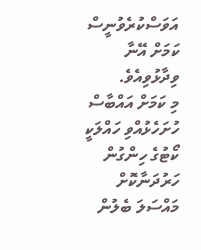އަވަސްކުރެވުނީސް ކަމަށް އޭނާ ވިދާޅުވިއެވެ.
މި ކަމަށް އައްބާސް ހުށަހެޅުއްވި ހައްލަކީ ކޯޓުގެ ހިންގުން ހަރުދަނާކޮށް މައްސަލަ ބެލުން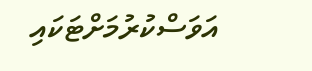އަވަސްކުރުމަށްޓަކައި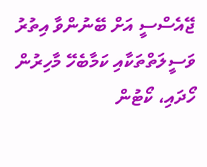ޖޭއެސްސީ އަށް ބޭނުންވާ އިތުރު ވަސީލަތްތަކާއި ކަމާބެހޭ މާހިރުން ހޯދައި، ކޯޓުން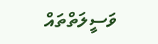ވަސީލަތްތައް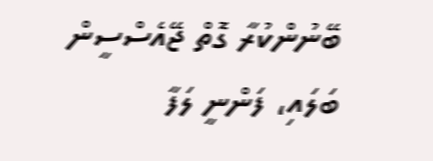ބޭނުންކުރާ ގޮތް ޖޭއެސްސީން ބަލައި، ފަންނީ ލަފާ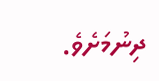ދިނުމަށެވެ.